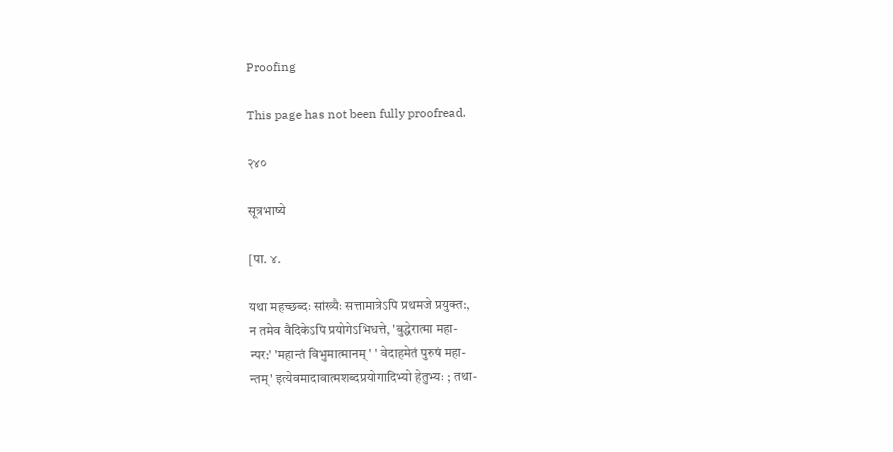Proofing

This page has not been fully proofread.

२४०

सूत्रभाष्ये

[पा. ४.

यथा महच्छब्दः सांख्यैः सत्तामात्रेऽपि प्रथमजे प्रयुक्त:,
न तमेव वैदिकेऽपि प्रयोगेऽभिधत्ते, 'बुद्धेरात्मा महा-
न्पर:' 'महान्तं विभुमात्मानम् ' ' वेदाहमेतं पुरुषं महा-
न्तम्' इत्येवमादावात्मशब्दप्रयोगादिभ्यो हेतुभ्यः ; तथा-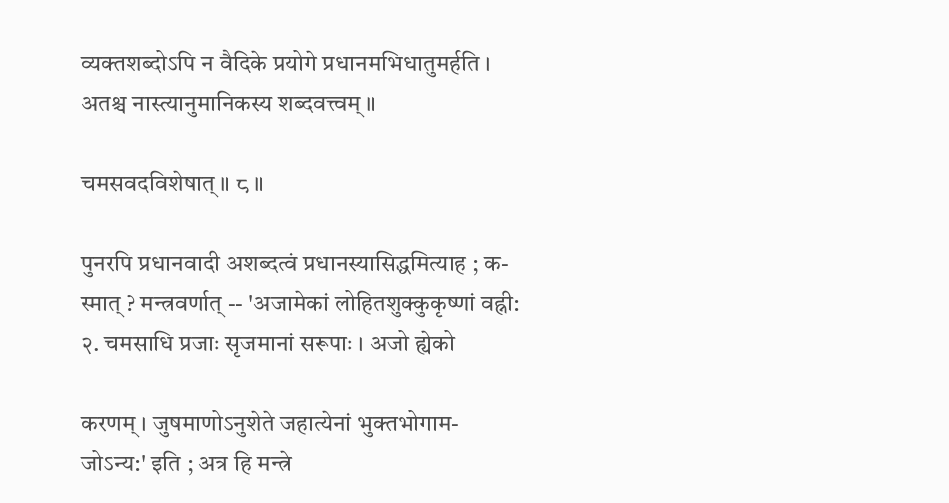व्यक्तशब्दोऽपि न वैदिके प्रयोगे प्रधानमभिधातुमर्हति ।
अतश्च नास्त्यानुमानिकस्य शब्दवत्त्वम् ॥

चमसवदविशेषात् ॥ ८ ॥

पुनरपि प्रधानवादी अशब्दत्वं प्रधानस्यासिद्धमित्याह ; क-
स्मात् ? मन्त्रवर्णात् -- 'अजामेकां लोहितशुक्कुकृष्णां वह्नी:
२. चमसाधि प्रजाः सृजमानां सरूपाः । अजो ह्येको

करणम् । जुषमाणोऽनुशेते जहात्येनां भुक्तभोगाम-
जोऽन्य:' इति ; अत्र हि मन्त्रे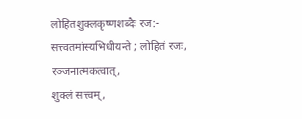लोहितशुक्लकृष्णशब्दैः रज:-
सत्त्वतमांस्यभिधीयन्ते ; लोहितं रजः, रञ्जनात्मकत्वात्,
शुक्लं सत्त्वम्,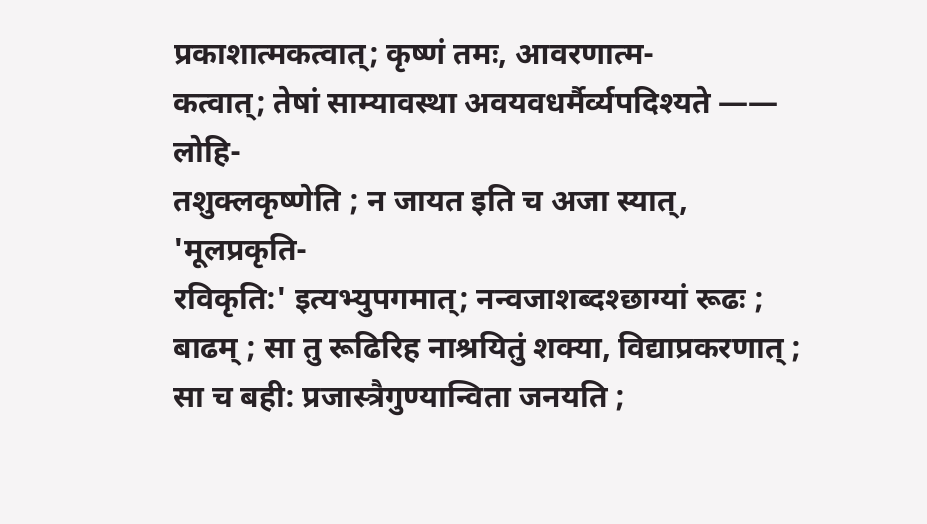प्रकाशात्मकत्वात्; कृष्णं तमः, आवरणात्म-
कत्वात्; तेषां साम्यावस्था अवयवधर्मैर्व्यपदिश्यते —— लोहि-
तशुक्लकृष्णेति ; न जायत इति च अजा स्यात्, 'मूलप्रकृति-
रविकृति:' इत्यभ्युपगमात्; नन्वजाशब्दश्छाग्यां रूढः ;
बाढम् ; सा तु रूढिरिह नाश्रयितुं शक्या, विद्याप्रकरणात् ;
सा च बही: प्रजास्त्रैगुण्यान्विता जनयति ;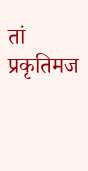तां प्रकृतिमज